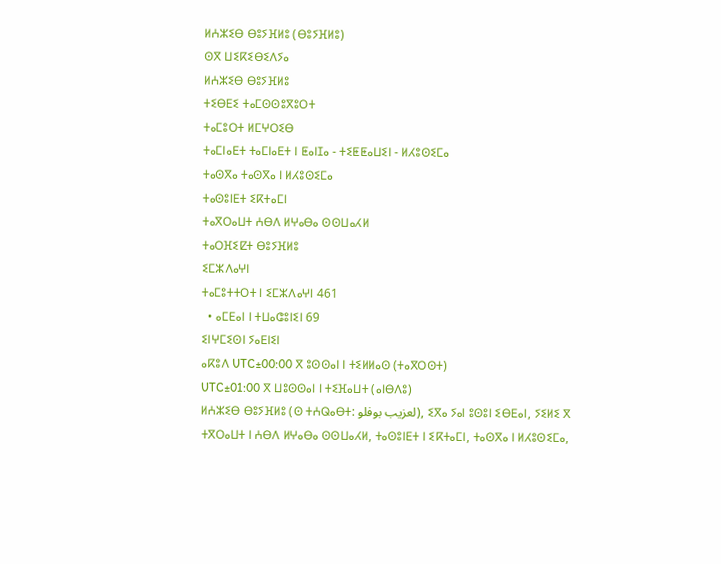ⵍⵄⵣⵉⴱ ⴱⵓⵢⴼⵍⵓ (ⴱⵓⵢⴼⵍⵓ)
ⵙⴳ ⵡⵉⴽⵉⴱⵉⴷⵢⴰ
ⵍⵄⵣⵉⴱ ⴱⵓⵢⴼⵍⵓ
ⵜⵉⴱⴹⵉ ⵜⴰⵎⵙⵙⵓⴳⵓⵔⵜ
ⵜⴰⵎⵓⵔⵜ ⵍⵎⵖⵔⵉⴱ
ⵜⴰⵎⵏⴰⴹⵜ ⵜⴰⵎⵏⴰⴹⵜ ⵏ ⵟⴰⵏⵊⴰ - ⵜⵉⵟⵟⴰⵡⵉⵏ - ⵍⵃⵓⵙⵉⵎⴰ
ⵜⴰⵙⴳⴰ ⵜⴰⵙⴳⴰ ⵏ ⵍⵃⵓⵙⵉⵎⴰ
ⵜⴰⵙⵓⵏⴹⵜ ⵉⴽⵜⴰⵎⵏ
ⵜⴰⴳⵔⴰⵡⵜ ⵄⴱⴷ ⵍⵖⴰⴱⴰ ⵙⵙⵡⴰⵃⵍ
ⵜⴰⵔⴼⵉⵇⵜ ⴱⵓⵢⴼⵍⵓ
ⵉⵎⵣⴷⴰⵖⵏ
ⵜⴰⵎⵓⵜⵜⵔⵜ ⵏ ⵉⵎⵣⴷⴰⵖⵏ 461
  • ⴰⵎⴹⴰⵏ ⵏ ⵜⵡⴰⵛⵓⵏⵉⵏ 69
ⵉⵏⵖⵎⵉⵙⵏ ⵢⴰⴹⵏⵉⵏ
ⴰⴽⵓⴷ UTC±00:00 ⴳ ⵓⵙⵙⴰⵏ ⵏ ⵜⵉⵍⵍⴰⵙ (ⵜⴰⴳⵔⵙⵜ)
UTC±01:00 ⴳ ⵡⵓⵙⵙⴰⵏ ⵏ ⵜⵉⴼⴰⵡⵜ (ⴰⵏⴱⴷⵓ)
ⵍⵄⵣⵉⴱ ⴱⵓⵢⴼⵍⵓ (ⵙ ⵜⵄⵕⴰⴱⵜ: لعزيب بوفلو), ⵉⴳⴰ ⵢⴰⵏ ⵓⵙⵓⵏ ⵉⴱⴹⴰⵏ, ⵢⵉⵍⵉ ⴳ ⵜⴳⵔⴰⵡⵜ ⵏ ⵄⴱⴷ ⵍⵖⴰⴱⴰ ⵙⵙⵡⴰⵃⵍ, ⵜⴰⵙⵓⵏⴹⵜ ⵏ ⵉⴽⵜⴰⵎⵏ, ⵜⴰⵙⴳⴰ ⵏ ⵍⵃⵓⵙⵉⵎⴰ,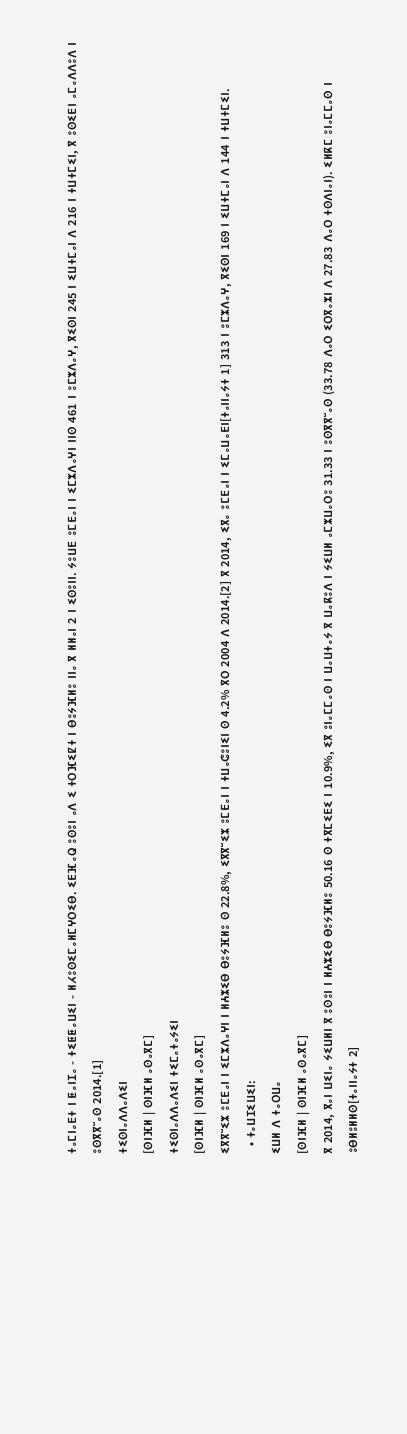ⵜⴰⵎⵏⴰⴹⵜ ⵏ ⵟⴰⵏⵊⴰ - ⵜⵉⵟⵟⴰⵡⵉⵏ - ⵍⵃⵓⵙⵉⵎⴰⵍⵎⵖⵔⵉⴱ. ⵉⴹⴼⴰⵕ ⵓⵙⵓⵏ ⴰⴷ ⵉ ⵜⵔⴼⵉⵇⵜ ⵏ ⴱⵓⵢⴼⵍⵓ ⵏⵏⴰ ⴳ ⵍⵍⴰⵏ 2 ⵏ ⵉⵙⵓⵏⵏ. ⵢⵓⵡⴹ ⵓⵎⴹⴰⵏ ⵏ ⵉⵎⵣⴷⴰⵖⵏ ⵏⵏⵙ 461 ⵏ ⵓⵎⵣⴷⴰⵖ, ⴳⵉⵙⵏ 245 ⵏ ⵉⵡⵜⵎⴰⵏ ⴷ 216 ⵏ ⵜⵡⵜⵎⵉⵏ, ⴳ ⵓⵙⵉⴹⵏ ⴰⵎⴰⴷⴷⵓⴷ ⵏ ⵓⵙⴳⴳⵯⴰⵙ 2014.[1]
ⵜⵉⵙⵏⴰⴷⴷⴰⴷⵉⵏ
[ⵙⵏⴼⵍ | ⵙⵏⴼⵍ ⴰⵙⴰⴳⵎ]
ⵜⵉⵙⵏⴰⴷⴷⴰⴷⵉⵏ ⵜⵉⵎⴰⵜⴰⵢⵉⵏ
[ⵙⵏⴼⵍ | ⵙⵏⴼⵍ ⴰⵙⴰⴳⵎ]
ⵉⴳⴳⵯⵉⵣ ⵓⵎⴹⴰⵏ ⵏ ⵉⵎⵣⴷⴰⵖⵏ ⵏ ⵍⵄⵣⵉⴱ ⴱⵓⵢⴼⵍⵓ ⵙ 22.8%, ⵉⴳⴳⵯⵉⵣ ⵓⵎⴹⴰⵏ ⵏ ⵜⵡⴰⵛⵓⵏⵉⵏ ⵙ 4.2% ⴳⵔ 2004 ⴷ 2014.[2] ⴳ 2014, ⵉⴳⴰ ⵓⵎⴹⴰⵏ ⵏ ⵉⵎⴰⵡⴰⴹⵏ[ⵜⴰⵏⵏⴰⵢⵜ 1] 313 ⵏ ⵓⵎⵣⴷⴰⵖ, ⴳⵉⵙⵏ 169 ⵏ ⵉⵡⵜⵎⴰⵏ ⴷ 144 ⵏ ⵜⵡⵜⵎⵉⵏ.
  • ⵜⴰⵡⵊⵉⵡⵉⵏ:
ⵉⵡⵍ ⴷ ⵜⴰⵔⵡⴰ
[ⵙⵏⴼⵍ | ⵙⵏⴼⵍ ⴰⵙⴰⴳⵎ]
ⴳ 2014, ⴳⴰⵏ ⵡⵉⵏⴰ ⵢⵉⵡⵍⵏ ⴳ ⵓⵙⵓⵏ ⵏ ⵍⵄⵣⵉⴱ ⴱⵓⵢⴼⵍⵓ 50.16 ⵙ ⵜⴳⵎⵉⴹⵉ ⵏ 10.9%, ⵉⴳ ⵓⵏⴰⵎⵎⴰⵙ ⵏ ⵡⴰⵡⵜⴰⵢ ⴳ ⵡⴰⴽⵓⴷ ⵏ ⵢⵉⵡⵍ ⴰⵎⵣⵡⴰⵔⵓ 31.33 ⵏ ⵓⵙⴳⴳⵯⴰⵙ (33.78 ⴷⴰⵔ ⵉⵔⴳⴰⵣⵏ ⴷ 27.83 ⴷⴰⵔ ⵜⵙⴷⵏⴰⵏ). ⵉⵍⴽⵎ ⵓⵏⴰⵎⵎⴰⵙ ⵏ ⵓⴱⵍⵓⵍⵍⵙ[ⵜⴰⵏⵏⴰⵢⵜ 2]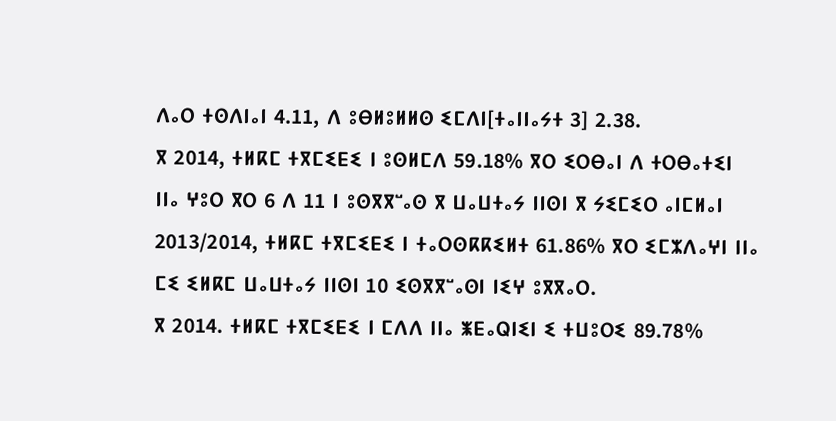ⴷⴰⵔ ⵜⵙⴷⵏⴰⵏ 4.11, ⴷ ⵓⴱⵍⵓⵍⵍⵙ ⵉⵎⴷⵏ[ⵜⴰⵏⵏⴰⵢⵜ 3] 2.38.
ⴳ 2014, ⵜⵍⴽⵎ ⵜⴳⵎⵉⴹⵉ ⵏ ⵓⵙⵍⵎⴷ 59.18% ⴳⵔ ⵉⵔⴱⴰⵏ ⴷ ⵜⵔⴱⴰⵜⵉⵏ ⵏⵏⴰ ⵖⵓⵔ ⴳⵔ 6 ⴷ 11 ⵏ ⵓⵙⴳⴳⵯⴰⵙ ⴳ ⵡⴰⵡⵜⴰⵢ ⵏⵏⵙⵏ ⴳ ⵢⵉⵎⵉⵔ ⴰⵏⵎⵍⴰⵏ 2013/2014, ⵜⵍⴽⵎ ⵜⴳⵎⵉⴹⵉ ⵏ ⵜⴰⵔⵙⴽⴽⵉⵍⵜ 61.86% ⴳⵔ ⵉⵎⵣⴷⴰⵖⵏ ⵏⵏⴰ ⵎⵉ ⵉⵍⴽⵎ ⵡⴰⵡⵜⴰⵢ ⵏⵏⵙⵏ 10 ⵉⵙⴳⴳⵯⴰⵙⵏ ⵏⵉⵖ ⵓⴳⴳⴰⵔ.
ⴳ 2014. ⵜⵍⴽⵎ ⵜⴳⵎⵉⴹⵉ ⵏ ⵎⴷⴷ ⵏⵏⴰ ⵥⴹⴰⵕⵏⵉⵏ ⵉ ⵜⵡⵓⵔⵉ 89.78%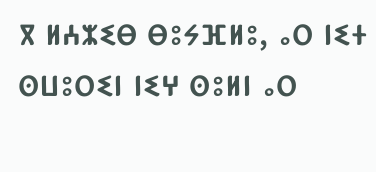ⴳ ⵍⵄⵣⵉⴱ ⴱⵓⵢⴼⵍⵓ, ⴰⵔ ⵏⵉⵜ ⵙⵡⵓⵔⵉⵏ ⵏⵉⵖ ⵙⵓⵍⵏ ⴰⵔ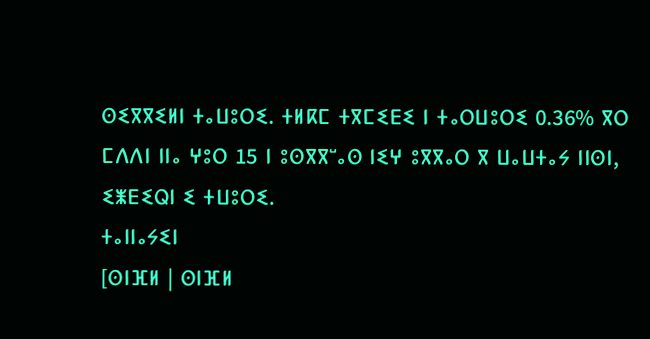ⵙⵉⴳⴳⵉⵍⵏ ⵜⴰⵡⵓⵔⵉ. ⵜⵍⴽⵎ ⵜⴳⵎⵉⴹⵉ ⵏ ⵜⴰⵔⵡⵓⵔⵉ 0.36% ⴳⵔ ⵎⴷⴷⵏ ⵏⵏⴰ ⵖⵓⵔ 15 ⵏ ⵓⵙⴳⴳⵯⴰⵙ ⵏⵉⵖ ⵓⴳⴳⴰⵔ ⴳ ⵡⴰⵡⵜⴰⵢ ⵏⵏⵙⵏ, ⵉⵥⴹⵉⵕⵏ ⵉ ⵜⵡⵓⵔⵉ.
ⵜⴰⵏⵏⴰⵢⵉⵏ
[ⵙⵏⴼⵍ | ⵙⵏⴼⵍ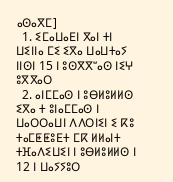ⴰⵙⴰⴳⵎ]
  1. ⵉⵎⴰⵡⴰⴹⵏ ⴳⴰⵏ ⵜⵏ ⵡⵉⵏⵏⴰ ⵎⵉ ⵉⴳⴰ ⵡⴰⵡⵜⴰⵢ ⵏⵏⵙⵏ 15 ⵏ ⵓⵙⴳⴳⵯⴰⵙ ⵏⵉⵖ ⵓⴳⴳⴰⵔ
  2. ⴰⵏⵎⵎⴰⵙ ⵏ ⵓⴱⵍⵓⵍⵍⵙ ⵉⴳⴰ ⵜ ⵓⵏⴰⵎⵎⴰⵙ ⵏ ⵡⴰⵔⵔⴰⵡⵏ ⴷⴷⵔⵏⵉⵏ ⵉ ⴽⵓ ⵜⴰⵎⵟⵟⵓⴹⵜ ⵎⴽ ⵍⵍⴰⵏⵜ ⵜⴼⴰⴷⵉⵡⵉⵏ ⵏ ⵓⴱⵍⵓⵍⵍⵙ ⵏ 12 ⵏ ⵡⴰⵢⵢⵓⵔ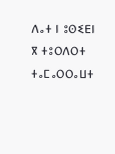ⴷⴰⵜ ⵏ ⵓⵙⵉⴹⵏ ⴳ ⵜⵓⵔⴷⵔⵜ ⵜⴰⵎⴰⵔⵔⴰⵡⵜ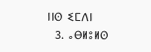ⵏⵏⵙ ⵉⵎⴷⵏ
  3. ⴰⴱⵍⵓⵍⵙ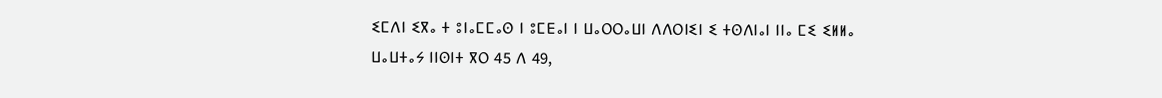ⵉⵎⴷⵏ ⵉⴳⴰ ⵜ ⵓⵏⴰⵎⵎⴰⵙ ⵏ ⵓⵎⴹⴰⵏ ⵏ ⵡⴰⵔⵔⴰⵡⵏ ⴷⴷⵔⵏⵉⵏ ⵉ ⵜⵙⴷⵏⴰⵏ ⵏⵏⴰ ⵎⵉ ⵉⵍⵍⴰ ⵡⴰⵡⵜⴰⵢ ⵏⵏⵙⵏⵜ ⴳⵔ 45 ⴷ 49,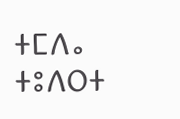ⵜⵎⴷⴰ ⵜⵓⴷⵔⵜ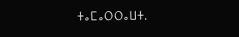ⵜⴰⵎⴰⵔⵔⴰⵡⵜ.